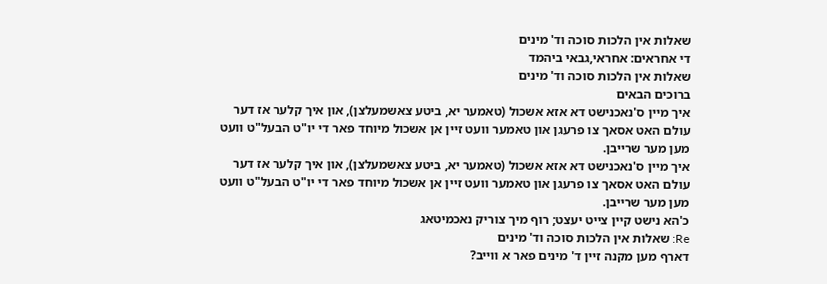שאלות אין הלכות סוכה וד' מינים
די אחראים: אחראי,גבאי ביהמד
שאלות אין הלכות סוכה וד' מינים
ברוכים הבאים
איך מיין ס'נאכנישט דא אזא אשכול (טאמער יא, ביטע צאשמעלצן), און איך קלער אז דער עולם האט אסאך צו פרעגן און טאמער וועט זיין אן אשכול מיוחד פאר די יו"ט הבעל"ט וועט מען מער שרייבן.
איך מיין ס'נאכנישט דא אזא אשכול (טאמער יא, ביטע צאשמעלצן), און איך קלער אז דער עולם האט אסאך צו פרעגן און טאמער וועט זיין אן אשכול מיוחד פאר די יו"ט הבעל"ט וועט מען מער שרייבן.
כ'הא נישט קיין צייט יעצט; רוף מיך צוריק נאכמיטאג
Re: שאלות אין הלכות סוכה וד' מינים
דארף מען מקנה זיין ד' מינים פאר א ווייב?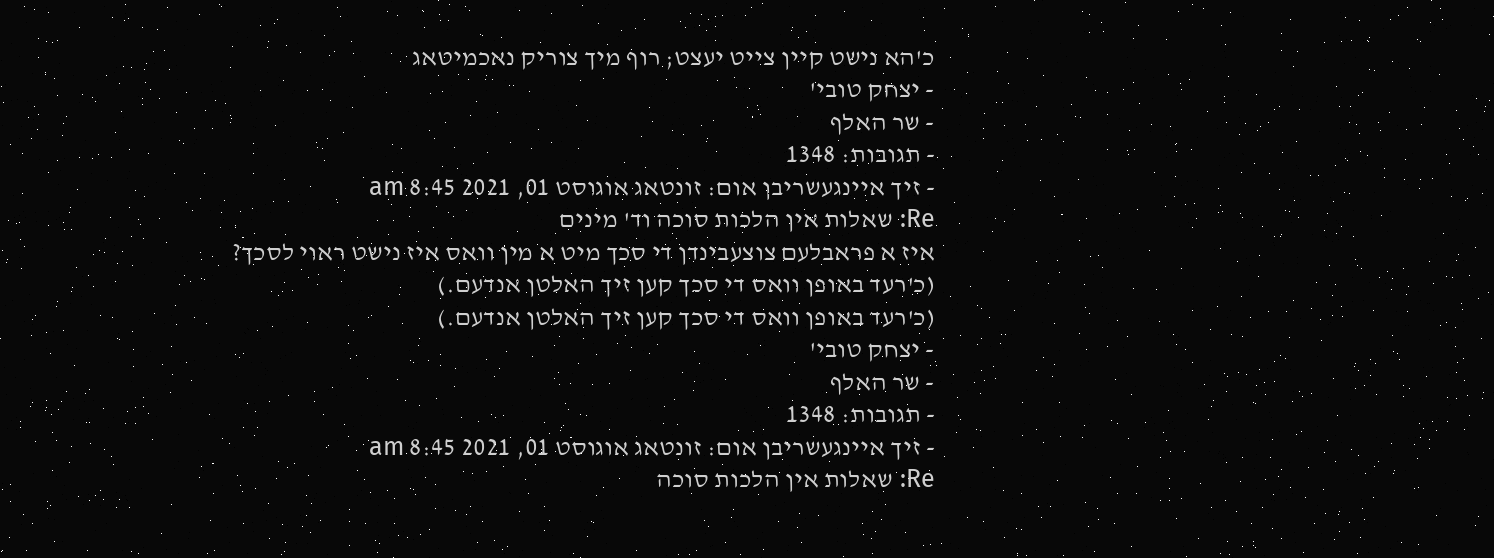כ'הא נישט קיין צייט יעצט; רוף מיך צוריק נאכמיטאג
- יצחק טובי'
- שר האלף
- תגובות: 1348
- זיך איינגעשריבן אום: זונטאג אוגוסט 01, 2021 8:45 am
Re: שאלות אין הלכות סוכה וד' מינים
איז א פראבלעם צוצעבינדן די סכך מיט א מין וואס איז נישט ראוי לסכך?
(כ'רעד באופן וואס די סכך קען זיך האלטן אנדעם.)
(כ'רעד באופן וואס די סכך קען זיך האלטן אנדעם.)
- יצחק טובי'
- שר האלף
- תגובות: 1348
- זיך איינגעשריבן אום: זונטאג אוגוסט 01, 2021 8:45 am
Re: שאלות אין הלכות סוכה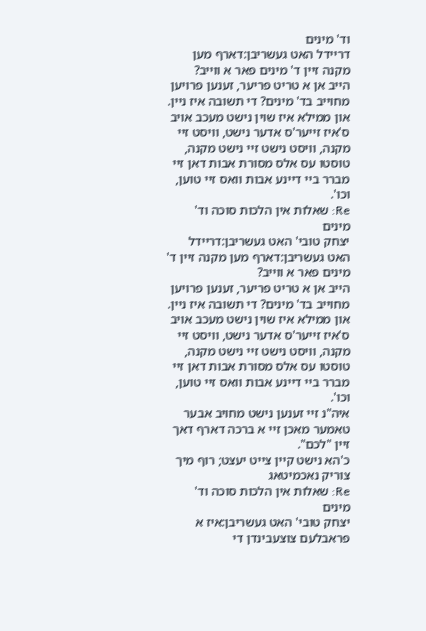וד' מינים
דריידל האט געשריבן:דארף מען מקנה זיין ד' מינים פאר א ווייב?
הייב אן א טריט פריער, זענען פרויען מחוייב בד' מינים? די תשובה איז ניין. און ממילא איז שוין נישט מעכב אויב ס'איז זייער'ס אדער נישט, וויסט זיי מקנה, וויסט נישט זיי נישט מקנה, טוסטו עס אלס מסורת אבות דאן זיי מברר ביי דיינע אבות וואס זיי טוען, וכו'.
Re: שאלות אין הלכות סוכה וד' מינים
יצחק טובי' האט געשריבן:דריידל האט געשריבן:דארף מען מקנה זיין ד' מינים פאר א ווייב?
הייב אן א טריט פריער, זענען פרויען מחוייב בד' מינים? די תשובה איז ניין. און ממילא איז שוין נישט מעכב אויב ס'איז זייער'ס אדער נישט, וויסט זיי מקנה, וויסט נישט זיי נישט מקנה, טוסטו עס אלס מסורת אבות דאן זיי מברר ביי דיינע אבות וואס זיי טוען, וכו'.
איה"נ זיי זענען נישט מחויב אבער טאמער מאכן זיי א ברכה דארף דאך זיין "לכם".
כ'הא נישט קיין צייט יעצט; רוף מיך צוריק נאכמיטאג
Re: שאלות אין הלכות סוכה וד' מינים
יצחק טובי' האט געשריבן:איז א פראבלעם צוצעבינדן די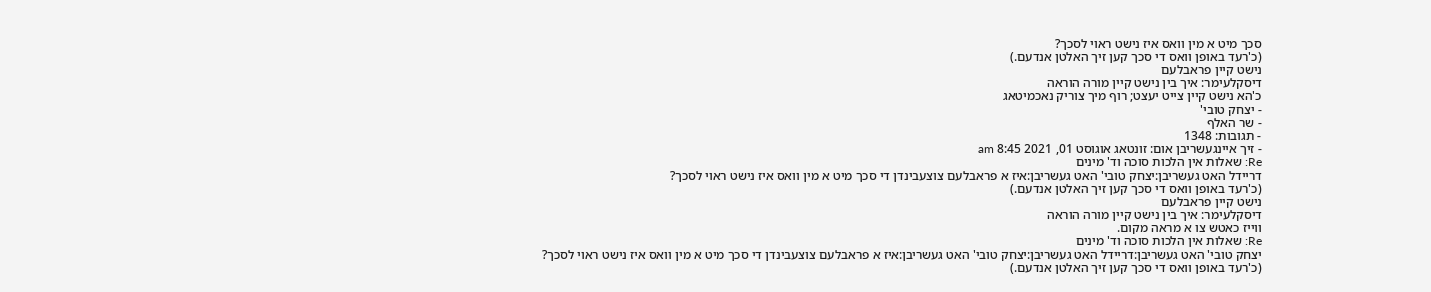סכך מיט א מין וואס איז נישט ראוי לסכך?
(כ'רעד באופן וואס די סכך קען זיך האלטן אנדעם.)
נישט קיין פראבלעם
דיסקלעימר: איך בין נישט קיין מורה הוראה
כ'הא נישט קיין צייט יעצט; רוף מיך צוריק נאכמיטאג
- יצחק טובי'
- שר האלף
- תגובות: 1348
- זיך איינגעשריבן אום: זונטאג אוגוסט 01, 2021 8:45 am
Re: שאלות אין הלכות סוכה וד' מינים
דריידל האט געשריבן:יצחק טובי' האט געשריבן:איז א פראבלעם צוצעבינדן די סכך מיט א מין וואס איז נישט ראוי לסכך?
(כ'רעד באופן וואס די סכך קען זיך האלטן אנדעם.)
נישט קיין פראבלעם
דיסקלעימר: איך בין נישט קיין מורה הוראה
ווייז כאטש צו א מראה מקום.
Re: שאלות אין הלכות סוכה וד' מינים
יצחק טובי' האט געשריבן:דריידל האט געשריבן:יצחק טובי' האט געשריבן:איז א פראבלעם צוצעבינדן די סכך מיט א מין וואס איז נישט ראוי לסכך?
(כ'רעד באופן וואס די סכך קען זיך האלטן אנדעם.)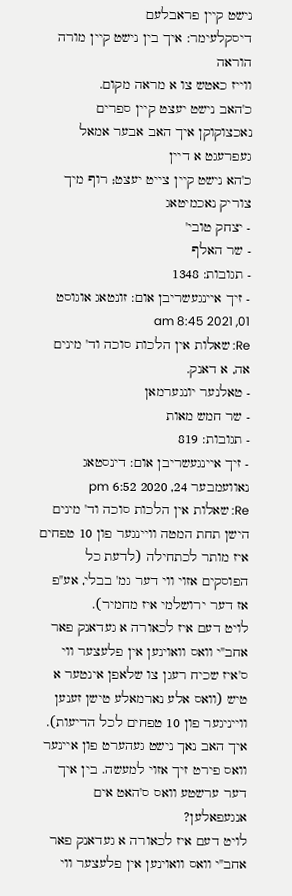נישט קיין פראבלעם
דיסקלעימר: איך בין נישט קיין מורה הוראה
ווייז כאטש צו א מראה מקום.
כ'האב נישט יעצט קיין ספרים נאכצוקוקן איך האב אבער אמאל געפרעגט א דיין
כ'הא נישט קיין צייט יעצט; רוף מיך צוריק נאכמיטאג
- יצחק טובי'
- שר האלף
- תגובות: 1348
- זיך איינגעשריבן אום: זונטאג אוגוסט 01, 2021 8:45 am
Re: שאלות אין הלכות סוכה וד' מינים
אה, א דאנק.
- טאלנער יונגערמאן
- שר חמש מאות
- תגובות: 819
- זיך איינגעשריבן אום: דינסטאג נאוועמבער 24, 2020 6:52 pm
Re: שאלות אין הלכות סוכה וד' מינים
הישן תחת המטה וויינגער פון 10 טפחים איז מותר לכתחילה (לדעת כל הפוסקים אזוי ווי דער גמ' בבלי, אע"פ אז דער ירושלמי איז מחמיר).
לויט דעם איז לכאורה א געדאנק פאר אחב"י וואס וואוינען אין פלעצער ווי ס'איז שכיח רעגן צו שלאפן אינטער א טיש (וואס אלע נארמאלע טישן זענען ווייניגער פון 10 טפחים לכל הדיעות).
איך האב נאך נישט געהערט פון איינער וואס פירט זיך אזוי למעשה. בין איך דער ערשטע וואס ס'האט אים אנגעפאלען?
לויט דעם איז לכאורה א געדאנק פאר אחב"י וואס וואוינען אין פלעצער ווי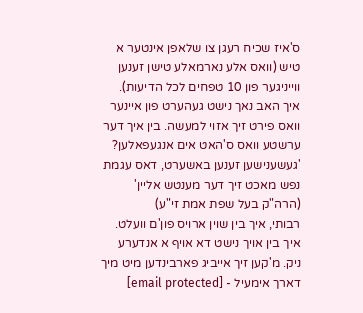ס'איז שכיח רעגן צו שלאפן אינטער א טיש (וואס אלע נארמאלע טישן זענען ווייניגער פון 10 טפחים לכל הדיעות).
איך האב נאך נישט געהערט פון איינער וואס פירט זיך אזוי למעשה. בין איך דער ערשטע וואס ס'האט אים אנגעפאלען?
'געשענישען זענען באשערט, דאס עגמת נפש מאכט זיך דער מענטש אליין' (הרה"ק בעל שפת אמת זי"ע)
רבותי, איך בין שוין ארויס פון'ם וועלט. איך בין אויך נישט דא אויף א אנדערע ניק. מ'קען זיך אייביג פארבינדען מיט מיך דארך אימעיל - [email protected]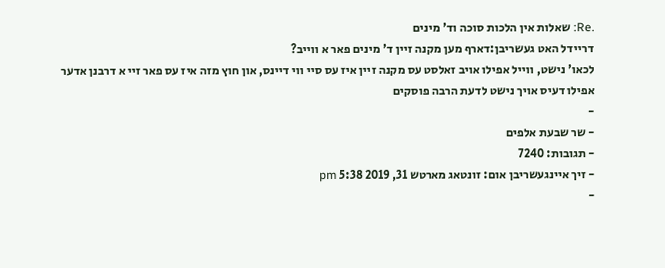.Re: שאלות אין הלכות סוכה וד' מינים
דריידל האט געשריבן:דארף מען מקנה זיין ד' מינים פאר א ווייב?
לכאו' נישט, ווייל אפילו אויב זאלסט עס מקנה זיין איז עס סיי ווי דיינס, און חוץ מזה איז עס פאר זיי א דרבנן אדער אפילו דעיס אויך נישט לדעת הרבה פוסקים
-
- שר שבעת אלפים
- תגובות: 7240
- זיך איינגעשריבן אום: זונטאג מארטש 31, 2019 5:38 pm
-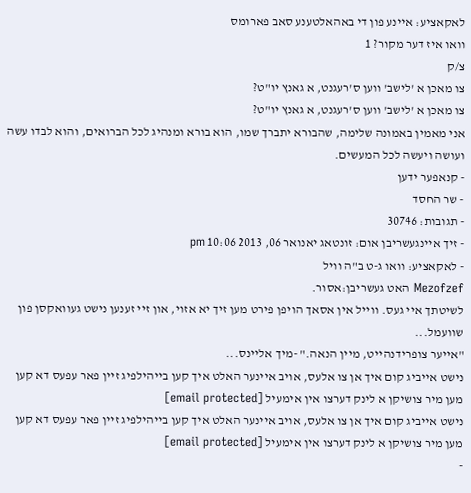לאקאציע: איינע פון די באהאלטענע סאב פארומס
וואו איז דער מקור? 1
צ/ק
צו מאכן א 'לישב' ווען ס'רעגנט, א גאנץ יו"ט?
צו מאכן א 'לישב' ווען ס'רעגנט, א גאנץ יו"ט?
אני מאמין באמונה שלימה, שהבורא יתברך שמו, הוא בורא ומנהיג לכל הברואים, והוא לבדו עשה ועושה ויעשה לכל המעשים.
- קנאפער ידען
- שר החסד
- תגובות: 30746
- זיך איינגעשריבן אום: זונטאג יאנואר 06, 2013 10:06 pm
- לאקאציע: וואו ג-ט ב"ה וויל
Mezofzef האט געשריבן:אסור.
לשיטתך איי געס. ווייל אין אסאך הויפן פירט מען זיך יא אזוי, און זיי זענען נישט געוואקסן פון שוועמל...
"אייער צופרידנהייט, מיין הנאה." -מיך אליינס...
נישט אייביג קום איך אן צו אלעס, אויב איינער האלט איך קען בייהילפיג זיין פאר עפעס דא קען מען מיר צושיקן א לינק דערצו אין אימעיל [email protected]
נישט אייביג קום איך אן צו אלעס, אויב איינער האלט איך קען בייהילפיג זיין פאר עפעס דא קען מען מיר צושיקן א לינק דערצו אין אימעיל [email protected]
-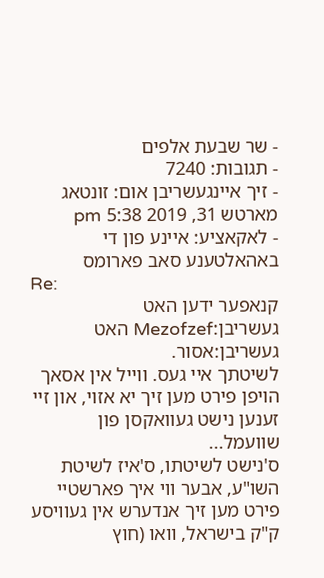- שר שבעת אלפים
- תגובות: 7240
- זיך איינגעשריבן אום: זונטאג מארטש 31, 2019 5:38 pm
- לאקאציע: איינע פון די באהאלטענע סאב פארומס
Re:
קנאפער ידען האט געשריבן:Mezofzef האט געשריבן:אסור.
לשיטתך איי געס. ווייל אין אסאך הויפן פירט מען זיך יא אזוי, און זיי זענען נישט געוואקסן פון שוועמל...
ס'נישט לשיטתו, ס'איז לשיטת השו"ע, אבער ווי איך פארשטיי פירט מען זיך אנדערש אין געוויסע ק"ק בישראל, וואו (חוץ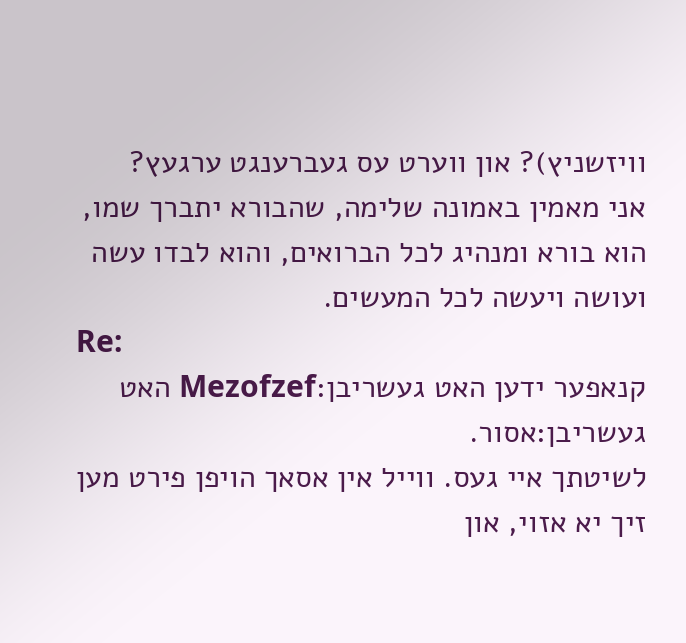וויזשניץ)? און ווערט עס געברענגט ערגעץ?
אני מאמין באמונה שלימה, שהבורא יתברך שמו, הוא בורא ומנהיג לכל הברואים, והוא לבדו עשה ועושה ויעשה לכל המעשים.
Re:
קנאפער ידען האט געשריבן:Mezofzef האט געשריבן:אסור.
לשיטתך איי געס. ווייל אין אסאך הויפן פירט מען זיך יא אזוי, און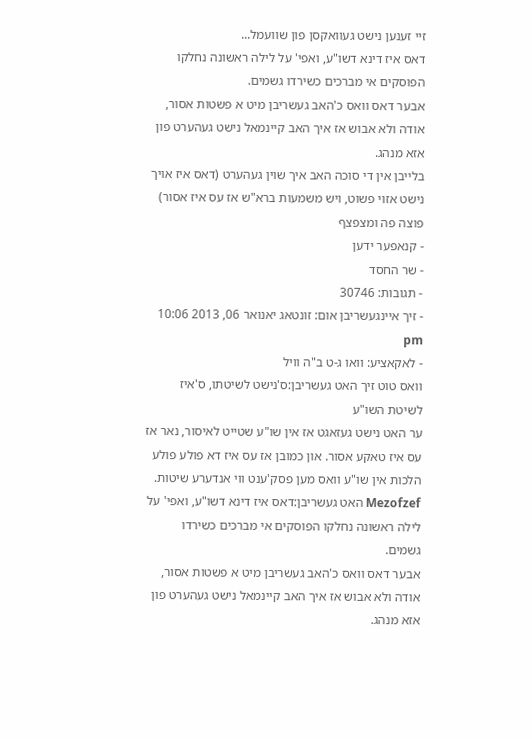זיי זענען נישט געוואקסן פון שוועמל...
דאס איז דינא דשו"ע, ואפי' על לילה ראשונה נחלקו הפוסקים אי מברכים כשירדו גשמים.
אבער דאס וואס כ'האב געשריבן מיט א פשטות אסור, אודה ולא אבוש אז איך האב קיינמאל נישט געהערט פון אזא מנהג.
בלייבן אין די סוכה האב איך שוין געהערט (דאס איז אויך נישט אזוי פשוט, ויש משמעות ברא"ש אז עס איז אסור)
פוצה פה ומצפצף
- קנאפער ידען
- שר החסד
- תגובות: 30746
- זיך איינגעשריבן אום: זונטאג יאנואר 06, 2013 10:06 pm
- לאקאציע: וואו ג-ט ב"ה וויל
וואס טוט זיך האט געשריבן:ס'נישט לשיטתו, ס'איז לשיטת השו"ע
ער האט נישט געזאגט אז אין שו"ע שטייט לאיסור, נאר אז עס איז טאקע אסור. און כמובן אז עס איז דא פולע פולע הלכות אין שו"ע וואס מען פסק'ענט ווי אנדערע שיטות.
Mezofzef האט געשריבן:דאס איז דינא דשו"ע, ואפי' על לילה ראשונה נחלקו הפוסקים אי מברכים כשירדו גשמים.
אבער דאס וואס כ'האב געשריבן מיט א פשטות אסור, אודה ולא אבוש אז איך האב קיינמאל נישט געהערט פון אזא מנהג.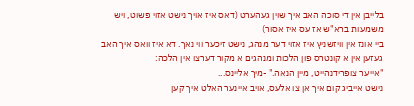בלייבן אין די סוכה האב איך שוין געהערט (דאס איז אויך נישט אזוי פשוט, ויש משמעות ברא"ש אז עס איז אסור)
ביי אונז אין וויזשניץ איז אזוי דער מנהג, נישט זיכער ווי נאך. דא איז וואס איך האב געזען אין א קונטרס פון הלכות ומנהגים א מקור דערצו אין הלכה:
"אייער צופרידנהייט, מיין הנאה." -מיך אליינס...
נישט אייביג קום איך אן צו אלעס, אויב איינער האלט איך קען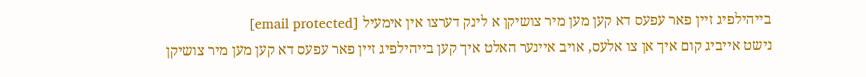בייהילפיג זיין פאר עפעס דא קען מען מיר צושיקן א לינק דערצו אין אימעיל [email protected]
נישט אייביג קום איך אן צו אלעס, אויב איינער האלט איך קען בייהילפיג זיין פאר עפעס דא קען מען מיר צושיקן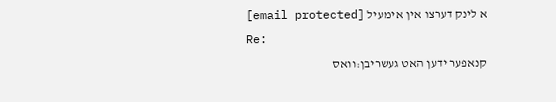א לינק דערצו אין אימעיל [email protected]
Re:
קנאפער ידען האט געשריבן:וואס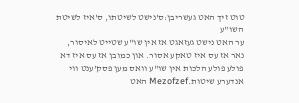טוט זיך האט געשריבן:ס'נישט לשיטתו, ס'איז לשיטת השו"ע
ער האט נישט געזאגט אז אין שו"ע שטייט לאיסור, נאר אז עס איז טאקע אסור. און כמובן אז עס איז דא פולע פולע הלכות אין שו"ע וואס מען פסק'ענט ווי אנדערע שיטות.Mezofzef האט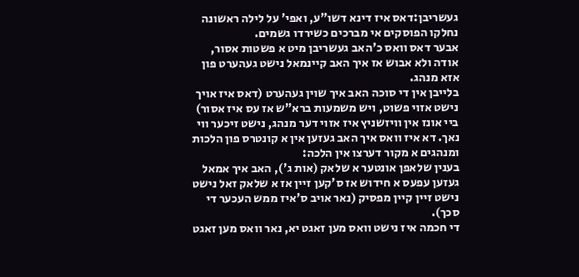געשריבן:דאס איז דינא דשו"ע, ואפי' על לילה ראשונה נחלקו הפוסקים אי מברכים כשירדו גשמים.
אבער דאס וואס כ'האב געשריבן מיט א פשטות אסור, אודה ולא אבוש אז איך האב קיינמאל נישט געהערט פון אזא מנהג.
בלייבן אין די סוכה האב איך שוין געהערט (דאס איז אויך נישט אזוי פשוט, ויש משמעות ברא"ש אז עס איז אסור)
ביי אונז אין וויזשניץ איז אזוי דער מנהג, נישט זיכער ווי נאך. דא איז וואס איך האב געזען אין א קונטרס פון הלכות ומנהגים א מקור דערצו אין הלכה:
בענין שלאפן אונטער א שלאק (אות ג'), האב איך אמאל געזען עפעס א חידוש אז ס'קען זיין אז א שלאק זאל נישט נישט זיין קיין מפסיק (נאר אויב ס'איז ממש העכער די סכך).
די חכמה איז נישט וואס מען זאגט יא, נאר וואס מען זאגט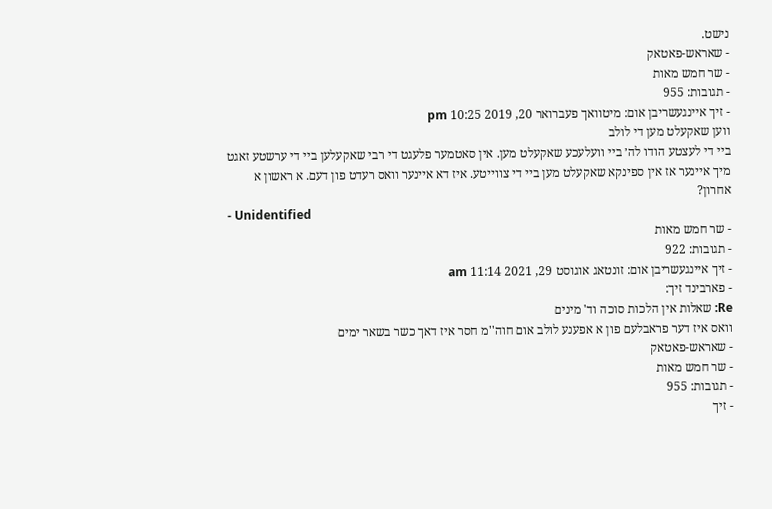נישט.
- שאראש-פאטאק
- שר חמש מאות
- תגובות: 955
- זיך איינגעשריבן אום: מיטוואך פעברואר 20, 2019 10:25 pm
ווען שאקעלט מען די לולב
ביי די לעצטע הודו לה׳ ביי וועלעכע שאקעלט מען. אין סאטמער פלעגט די רבי שאקעלען ביי די ערשטע זאגט מיך איינער אז אין ספינקא שאקעלט מען ביי די צווייטע. איז דא איינער וואס רעדט פון דעם. א ראשון א אחרון?
- Unidentified
- שר חמש מאות
- תגובות: 922
- זיך איינגעשריבן אום: זונטאג אוגוסט 29, 2021 11:14 am
- פארבינד זיך:
Re: שאלות אין הלכות סוכה וד' מינים
וואס איז דער פראבלעם פון א אפענע לולב אום חוה''מ חסר איז דאך כשר בשאר ימים
- שאראש-פאטאק
- שר חמש מאות
- תגובות: 955
- זיך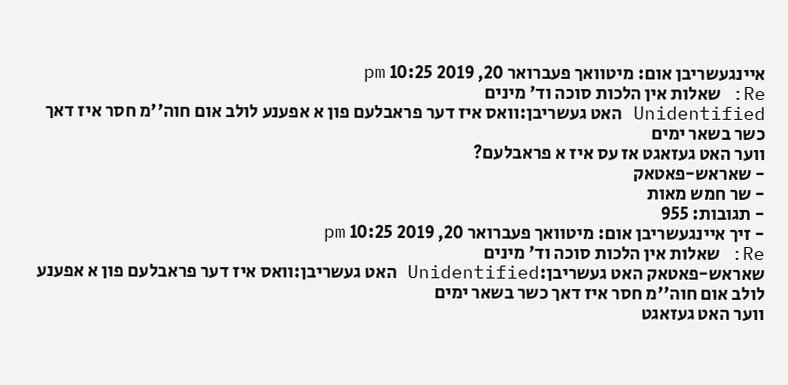איינגעשריבן אום: מיטוואך פעברואר 20, 2019 10:25 pm
Re: שאלות אין הלכות סוכה וד' מינים
Unidentified האט געשריבן:וואס איז דער פראבלעם פון א אפענע לולב אום חוה''מ חסר איז דאך כשר בשאר ימים
ווער האט געזאגט אז עס איז א פראבלעם?
- שאראש-פאטאק
- שר חמש מאות
- תגובות: 955
- זיך איינגעשריבן אום: מיטוואך פעברואר 20, 2019 10:25 pm
Re: שאלות אין הלכות סוכה וד' מינים
שאראש-פאטאק האט געשריבן:Unidentified האט געשריבן:וואס איז דער פראבלעם פון א אפענע לולב אום חוה''מ חסר איז דאך כשר בשאר ימים
ווער האט געזאגט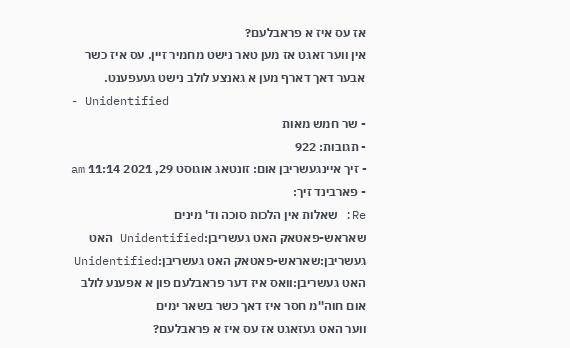אז עס איז א פראבלעם?
אין ווער זאגט אז מען טאר נישט מחמיר זיין. עס איז כשר אבער דאך דארף מען א גאנצע לולב נישט געעפענט.
- Unidentified
- שר חמש מאות
- תגובות: 922
- זיך איינגעשריבן אום: זונטאג אוגוסט 29, 2021 11:14 am
- פארבינד זיך:
Re: שאלות אין הלכות סוכה וד' מינים
שאראש-פאטאק האט געשריבן:Unidentified האט געשריבן:שאראש-פאטאק האט געשריבן:Unidentified האט געשריבן:וואס איז דער פראבלעם פון א אפענע לולב אום חוה''מ חסר איז דאך כשר בשאר ימים
ווער האט געזאגט אז עס איז א פראבלעם?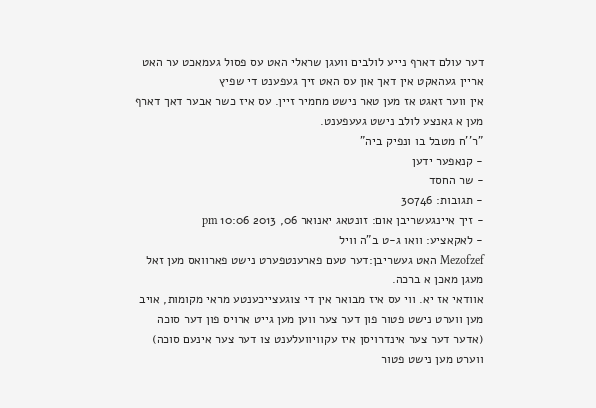דער עולם דארף נייע לולבים וועגן שראלי האט עס פסול געמאכט ער האט אריין געהאקט אין דאך און עס האט זיך געפענט די שפיץ
אין ווער זאגט אז מען טאר נישט מחמיר זיין. עס איז כשר אבער דאך דארף מען א גאנצע לולב נישט געעפענט.
"ר''ח מטבל בו ונפיק ביה"
- קנאפער ידען
- שר החסד
- תגובות: 30746
- זיך איינגעשריבן אום: זונטאג יאנואר 06, 2013 10:06 pm
- לאקאציע: וואו ג-ט ב"ה וויל
Mezofzef האט געשריבן:דער טעם פארענטפערט נישט פארוואס מען זאל מעגן מאכן א ברכה.
אוודאי אז יא. ווי עס איז מבואר אין די צוגעצייכענטע מראי מקומות, אויב מען ווערט נישט פטור פון דער צער ווען מען גייט ארויס פון דער סוכה (אדער דער צער אינדרויסן איז עקוויוועלענט צו דער צער אינעם סוכה) ווערט מען נישט פטור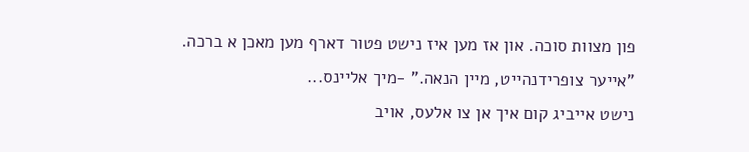פון מצוות סוכה. און אז מען איז נישט פטור דארף מען מאכן א ברכה.
"אייער צופרידנהייט, מיין הנאה." -מיך אליינס...
נישט אייביג קום איך אן צו אלעס, אויב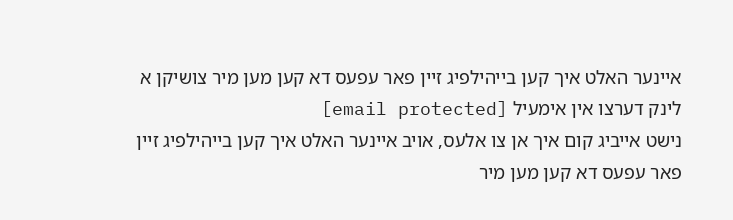איינער האלט איך קען בייהילפיג זיין פאר עפעס דא קען מען מיר צושיקן א לינק דערצו אין אימעיל [email protected]
נישט אייביג קום איך אן צו אלעס, אויב איינער האלט איך קען בייהילפיג זיין פאר עפעס דא קען מען מיר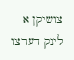צושיקן א לינק דערצו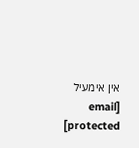אין אימעיל [email protected]